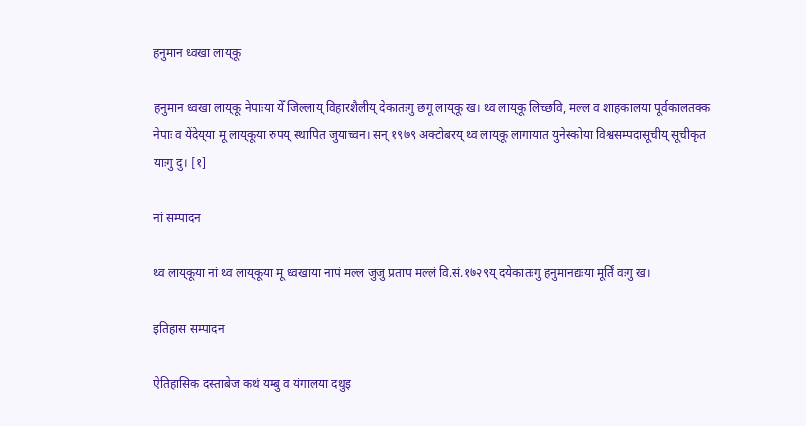हनुमान ध्वखा लाय्‌कू

हनुमान ध्वखा लाय्‌कू नेपाःया येँ जिल्लाय् विहारशैलीय् देकातःगु छगू लाय्‌कू ख। थ्व लाय्‌कू लिच्छवि, मल्ल व शाहकालया पूर्वकालतक्क नेपाः व येंदेय्‌या मू लाय्‌कूया रुपय् स्थापित जुयाच्वन। सन् १९७९ अक्टोबरय् थ्व लाय्‌कू लागायात युनेस्कोया विश्वसम्पदासूचीय् सूचीकृत याःगु दु। [१]

नां सम्पादन

थ्व लाय्‌कूया नां थ्व लाय्‌कूया मू ध्वखाया नापं मल्ल जुजु प्रताप मल्लं वि.सं.१७२९य् दयेकातःगु हनुमानद्यःया मूर्तिं वःगु ख।

इतिहास सम्पादन

ऐतिहासिक दस्ताबेज कथं यम्बु व यंगालया दथुइ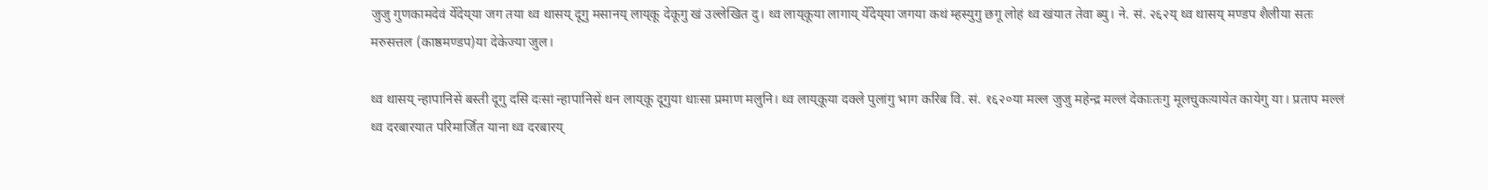जुजु गुणकामदेवं येँदेय्‌या जग तया थ्व थासय् दूगु मसानय् लाय्‌कू देकूगु खं उल्लेखित दु। थ्व लाय्‌कूया लागाय् येँदेय्‌या जगया कथं म्हस्युगु छगू लोहं थ्व खंयात तेवा ब्यु। ने. सं. २६२य् थ्व थासय् मण्डप शैलीया सतः मरुसत्तल (काष्ठमण्डप)या देकेज्या जुल।

थ्व थासय् न्हापानिसें बस्ती दूगु दसि दःसां न्हापानिसें थन लाय्‌कू दूगुया धाःसा प्रमाण मलुनि। थ्व लाय्‌कूया दक्ले पुलांगु भाग करिब वि. सं. १६२०या मल्ल जुजु महेन्द्र मल्लं देकाःतःगु मूलचुकःयायेत कायेगु या। प्रताप मल्लं थ्व दरबारयात परिमार्जित याना थ्व दरबारय्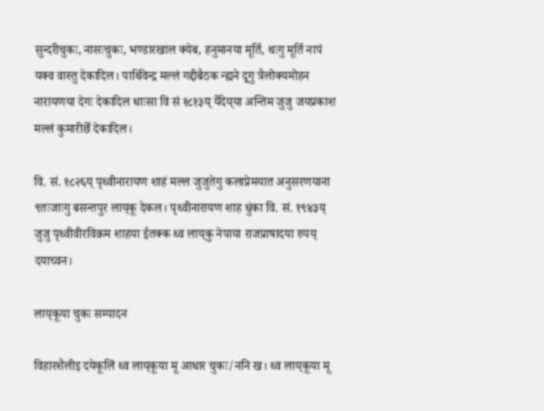सुन्दरीचुकः, नासःचुकः, भण्डारखाल क्येब, हनुमानया मूर्ति, थःगु मूर्ति नापं यक्व वास्तु देकादिल। पार्थिवेन्द्र मल्लं गद्दीबैठक न्ह्यने दूगु त्रैलोक्यमोहन नारायणया देगः देकादिल धाःसा वि सं १८१३य् येँदेय्‌या अन्तिम जुजु जयप्रकाश मल्लं कुमारीछेँ देकादिल।

वि. सं. १८२६य् पृथ्वीनारायण शाहं मल्ल जुजुतेगु कलाप्रेमयात अनुसरणयाना ९तःजाःगु बसन्तपुर लाय्‌कू देकल। पृथ्वीनारायण शाह धुंका वि. सं. १९४३य् जुजु पृथ्वीवीरविक्रम शाहया ईतक्क थ्व लाय्‌कु नेपाया राजप्राषादया रुपय् दयाच्वन।

लाय्‌कूया चुकः सम्पादन

विहारशैलीइ दयेकूलिं थ्व लाय्‌कूया मू आधार चुकः/ननि ख। थ्व लाय्‌कूया मू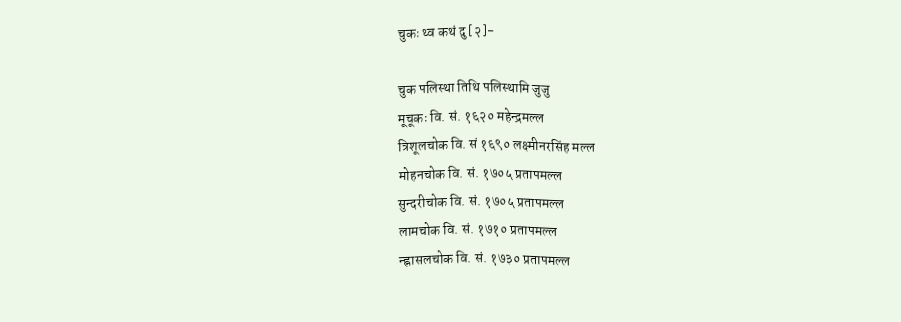चुकः थ्व कथं दु [२]-

चुक पलिस्था तिथि पलिस्थामि जुजु
मूचूकः वि. सं. १६२० महेन्द्रमल्ल
त्रिशूलचोक वि. सं १६९० लक्ष्मीनरसिंह मल्ल
मोहनचोक वि. सं. १७०५ प्रतापमल्ल
सुन्दरीचोक वि. सं. १७०५ प्रतापमल्ल
लामचोक वि. सं. १७१० प्रतापमल्ल
न्ह्नासलचोक वि. सं. १७३० प्रतापमल्ल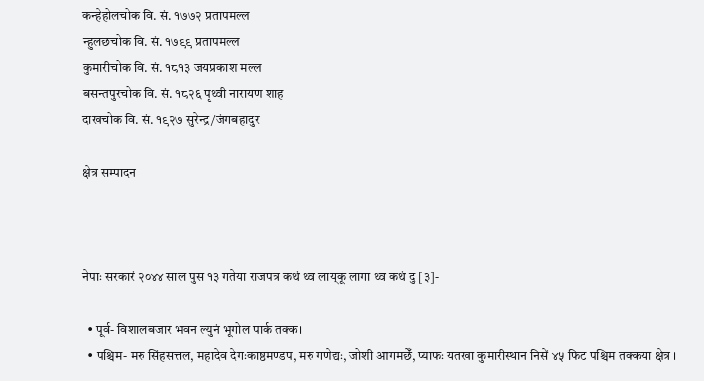कन्हेहोलचोक वि. सं. १७७२ प्रतापमल्ल
न्हुलछचोक वि. सं. १७९९ प्रतापमल्ल
कुमारीचोक वि. सं. १८१३ जयप्रकाश मल्ल
बसन्तपुरचोक वि. सं. १८२६ पृथ्वी नारायण शाह
दाखचोक वि. सं. १९२७ सुरेन्द्र/जंगबहादुर

क्षेत्र सम्पादन



नेपाः सरकारं २०४४ साल पुस १३ गतेया राजपत्र कथं थ्व लाय्‌कू लागा थ्व कथं दु [३]-

  • पूर्व- विशालबजार भवन ल्युनं भूगोल पार्क तक्क।
  • पश्चिम- मरु सिंहसत्तल, महादेव देगःकाष्ठमण्डप, मरु गणेद्यः, जोशी आगमछेँ, प्याफः यतखा कुमारीस्थान निसें ४५ फिट पश्चिम तक्कया क्षेत्र ।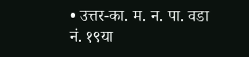• उत्तर-का. म. न. पा. वडा नं. १९या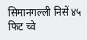सिमानगल्ली निसें ४५ फिट च्वे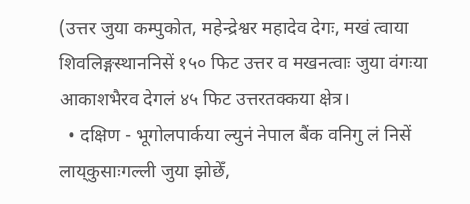(उत्तर जुया कम्पुकोत, महेन्द्रेश्वर महादेव देगः, मखं त्वाया शिवलिङ्गस्थाननिसें १५० फिट उत्तर व मखनत्वाः जुया वंगःया आकाशभैरव देगलं ४५ फिट उत्तरतक्कया क्षेत्र।
  • दक्षिण - भूगोलपार्कया ल्युनं नेपाल बैंक वनिगु लं निसें लाय्‌कुसाःगल्ली जुया झोछेँ,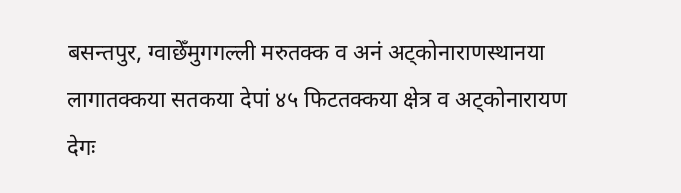बसन्तपुर, ग्वाछेँमुगगल्ली मरुतक्क व अनं अट्कोनाराणस्थानया लागातक्कया सतकया देपां ४५ फिटतक्कया क्षेत्र व अट्कोनारायण देगः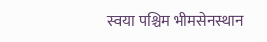स्वया पश्चिम भीमसेनस्थान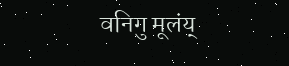वनिगु मूलंय्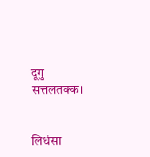दूगु सत्तलतक्क।


लिधंसा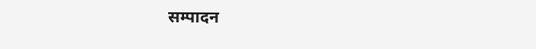सम्पादन